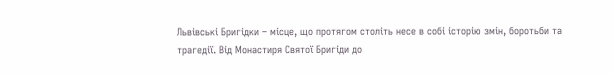Львівські Бригідки – місце, що протягом століть несе в собі історію змін, боротьби та трагедії. Від Монастиря Святої Бригіди до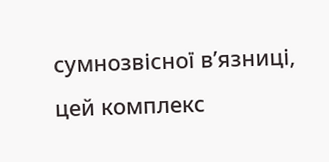сумнозвісної в’язниці, цей комплекс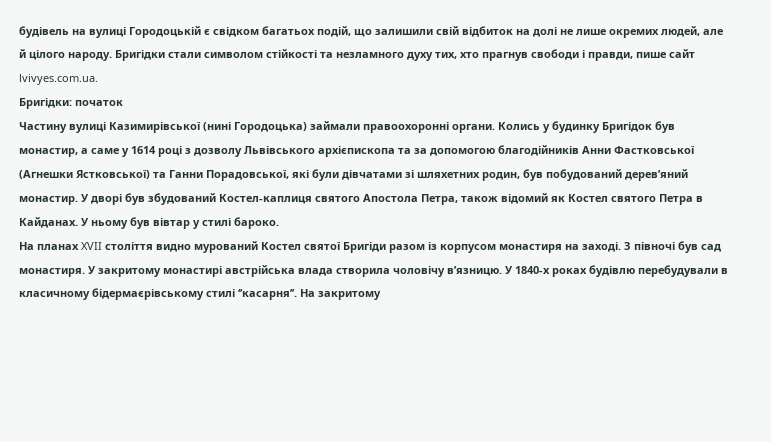будівель на вулиці Городоцькій є свідком багатьох подій, що залишили свій відбиток на долі не лише окремих людей, але й цілого народу. Бригідки стали символом стійкості та незламного духу тих, хто прагнув свободи і правди, пише сайт lvivyes.com.ua.
Бригідки: початок
Частину вулиці Казимирівської (нині Городоцька) займали правоохоронні органи. Колись у будинку Бригідок був монастир, а саме у 1614 році з дозволу Львівського архієпископа та за допомогою благодійників Анни Фастковської (Агнешки Ястковської) та Ганни Порадовської, які були дівчатами зі шляхетних родин, був побудований дерев’яний монастир. У дворі був збудований Костел-каплиця святого Апостола Петра, також відомий як Костел святого Петра в Кайданах. У ньому був вівтар у стилі бароко.
На планах XVII століття видно мурований Костел святої Бригіди разом із корпусом монастиря на заході. З півночі був сад монастиря. У закритому монастирі австрійська влада створила чоловічу в’язницю. У 1840-х роках будівлю перебудували в класичному бідермаєрівському стилі ‘’касарня’’. На закритому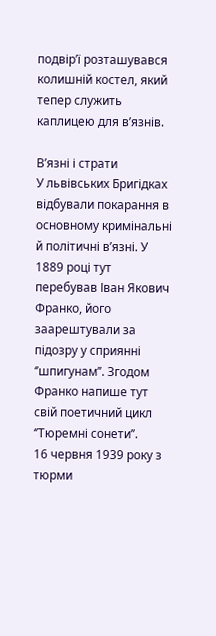подвір’ї розташувався колишній костел, який тепер служить каплицею для в’язнів.

В’язні і страти
У львівських Бригідках відбували покарання в основному кримінальні й політичні в’язні. У 1889 році тут перебував Іван Якович Франко, його заарештували за підозру у сприянні ‘’шпигунам’’. Згодом Франко напише тут свій поетичний цикл ‘’Тюремні сонети’’.
16 червня 1939 року з тюрми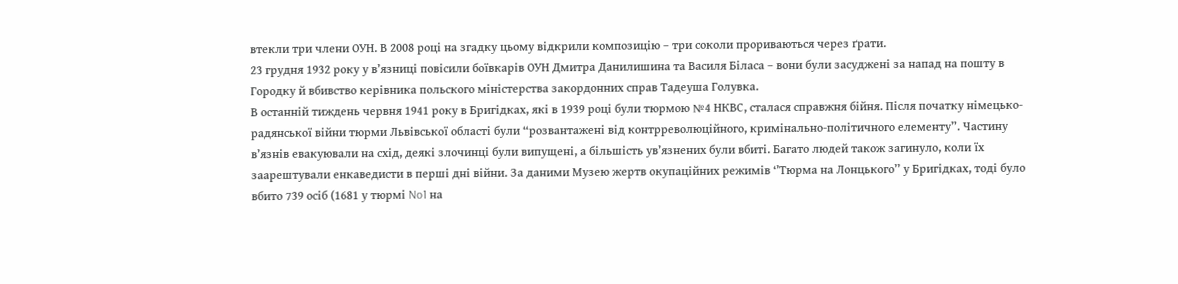втекли три члени ОУН. В 2008 році на згадку цьому відкрили композицію – три соколи прориваються через ґрати.
23 грудня 1932 року у в’язниці повісили боївкарів ОУН Дмитра Данилишина та Василя Біласа – вони були засуджені за напад на пошту в Городку й вбивство керівника польского міністерства закордонних справ Тадеуша Голувка.
В останній тиждень червня 1941 року в Бригідках, які в 1939 році були тюрмою №4 НКВС, сталася справжня бійня. Після початку німецько-радянської війни тюрми Львівської області були “розвантажені від контрреволюційного, кримінально-політичного елементу”. Частину в’язнів евакуювали на схід, деякі злочинці були випущені, а більшість ув’язнених були вбиті. Багато людей також загинуло, коли їх заарештували енкаведисти в перші дні війни. За даними Музею жертв окупаційних режимів ‘’Тюрма на Лонцького’’ у Бригідках, тоді було вбито 739 осіб (1681 у тюрмі No1 на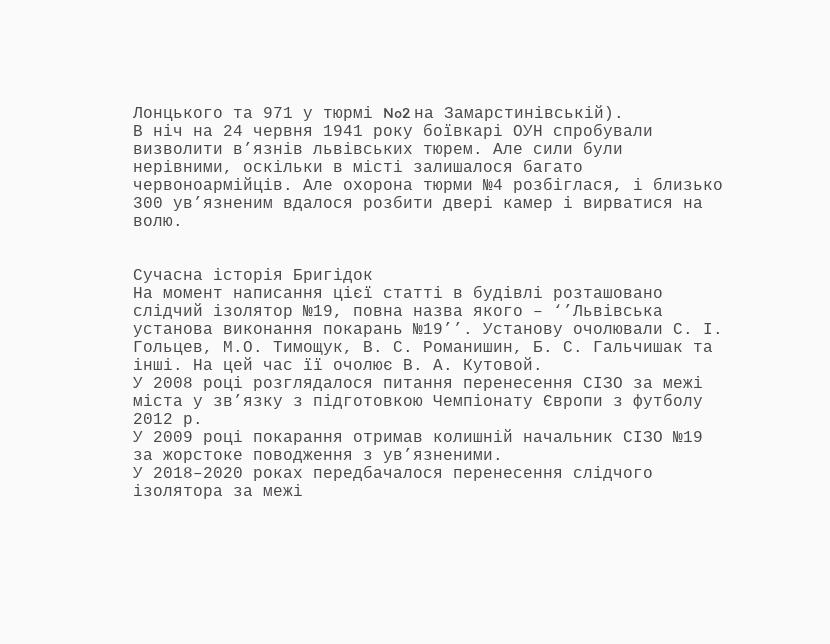Лонцького та 971 у тюрмі No2 на Замарстинівській).
В ніч на 24 червня 1941 року боївкарі ОУН спробували визволити в’язнів львівських тюрем. Але сили були нерівними, оскільки в місті залишалося багато червоноармійців. Але охорона тюрми №4 розбіглася, і близько 300 ув’язненим вдалося розбити двері камер і вирватися на волю.


Сучасна історія Бригідок
На момент написання цієї статті в будівлі розташовано слідчий ізолятор №19, повна назва якого – ‘’Львівська установа виконання покарань №19’’. Установу очолювали С. І. Гольцев, М.О. Тимощук, В. С. Романишин, Б. С. Гальчишак та інші. На цей час її очолює В. А. Кутовой.
У 2008 році розглядалося питання перенесення СІЗО за межі міста у зв’язку з підготовкою Чемпіонату Європи з футболу 2012 р.
У 2009 році покарання отримав колишній начальник СІЗО №19 за жорстоке поводження з ув’язненими.
У 2018–2020 роках передбачалося перенесення слідчого ізолятора за межі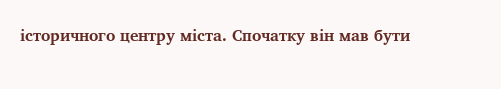історичного центру міста. Спочатку він мав бути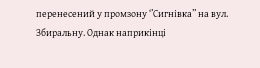перенесений у промзону ‘’Сигнівка’’ на вул. Збиральну. Однак наприкінці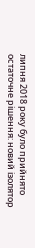липня 2018 року було прийнято остаточне рішення: новий ізолятор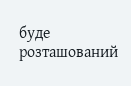буде розташований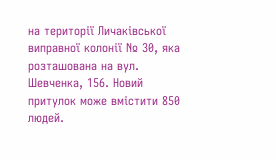на території Личаківської виправної колонії № 30, яка розташована на вул. Шевченка, 156. Новий притулок може вмістити 850 людей.